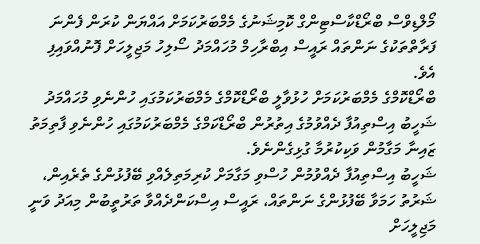މޯލްޑިވްސް ބްރޯޑްކާސްޓިންގް ކޮމިޝަނުގެ މެމްބަރުކަމަށް އައްޔަން ކުރަން ފެންނަ ފަރާތްތަކުގެ ނަންތައް ރައީސް އިބްރާހިމް މުހައްމަދު ސޯލިހު މަޖިލީހަށް ފޮނުއްވައިފި އެވެ.
ބްރޯޑްކޮމްގެ މެމްބަރުކަމަށް ހުޅުވާލީ ބްރޯޑްކޮމްގެ މެމްބަރުކަމުގައި ހުންނެވި މުހައްމަދު ޝަހީބު އިސްތިއުފާ ދެއްވުމުގެ އިތުރުން ބްރޯޑްކަމްގެ މެމްބަރުކަމުގައި ހުންނެވި ފާތިމަތު ޒައިނާ މަގާމުން ވަކިކުރުމާ ގުޅިގެންނެވެ.
ޝަހީބު އިސްތިއުފާ ދެއްވުމުން ހުސްވި މަގާމަށް ކުރިމަތިލެއްވި ބޭފުޅުންގެ ތެރެއިން، ޝަރުތު ހަމަވާ ބޭފުޅުންގެ ނަންތައް، ރައީސް އިސްކަންދެއްވާ ތަރުތީބުން މިއަދު ވަނީ މަޖިލީހަށް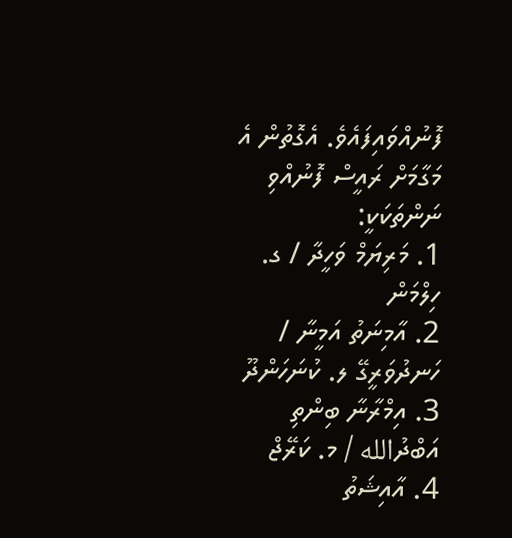ފޮނުއްވައިފައެވެ. އެގޮތުން އެ މަގާމަށް ރައީސް ފޮނުއްވި ނަންތަކަކީ:
1. މަރިޔަމް ވަހީދާ / ގ. ހިލްމަން
2. އާމިނަތު އަމީނާ / ހަނދުވަރީގޭ ލ. ކުނަހަންދޫ
3. އިމްރާނާ ބިންތި އަބްދުالله / މ. ކަރޭޖް
4. އާއިޝަތު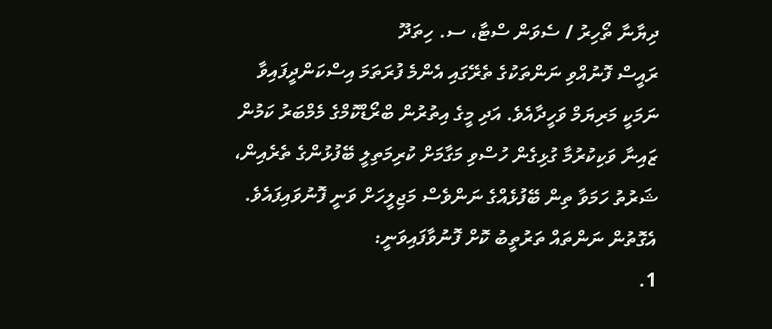ދިޔާނާ ތޯހިރު / ސެވަން ސްޓާ، ސ. ހިތަދޫ
ރައީސް ފޮނުއްވި ނަންތަކުގެ ތެރޭގައި އެންމެ ފުރަތަމަ އިސްކަންދީފައިވާ ނަމަކީ މަރިޔަމް ވަހީދާއެވެ. އަދި މީގެ އިތުރުން ބްރޯޑްކޮމްގެ މެމްބަރު ކަމުން ޒައިނާ ވަކިކުރުމާ ގުޅިގެން ހުސްވި މަގާމަށް ކުރިމަތިލީ ބޭފުޅުންގެ ތެރެއިން، ޝަރުތު ހަމަވާ ތިން ބޭފުޅެއްގެ ނަންވެސް މަޖިލީހަށް ވަނީ ފޮނުވައިފައެވެ. އެގޮތުން ނަންތައް ތަރުތީބު ކޮށް ފޮނުވާފައިވަނީ:
1.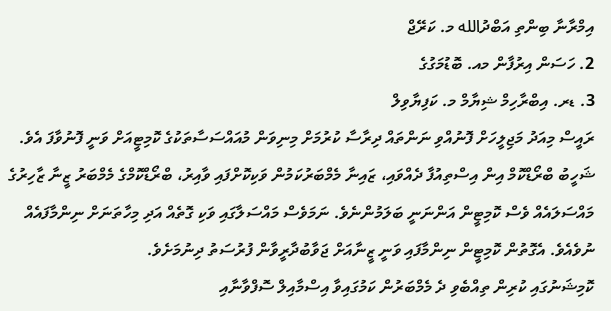އިމްރާނާ ބިންތި އަބްދުالله މ. ކަރޭޖް
2. ހަސަން އިރުފާން މއ. ބޮޑުމަގުގެ
3. ޑރ. އިބްރާހިމް ޝިޔާމް މ. ކަފިޔާވިލް
ރައީސް މިއަދު މަޖިލީހަށް ފޮނުއްވި ނަންތައް ދިރާސާ ކުރުމަށް މިނިވަން މުއައްސަސާތަކުގެ ކޮމިޓީއަށް ވަނީ ފޮނުވާފަ އެވެ.
ޝަހީބު ބްރޯޑްކޮމް އިން އިސްތިއުފާ ދެއްވައި، ޒައިނާ މެމްބަރުކަމުން ވަކިކޮށްފައި ވާއިރު، ބްރޯޑްކޮމްގެ މެމްބަރު ޒީނާ ޒާހިރުގެ މައްސަލައެއް ވެސް ކޮމިޓީން އަންނަނީ ބަލަމުންނެވެ. ނަމަވެސް މައްސަލާގައި ވަކި ގޮތެއް އަދި މިހާތަނަށް ނިންމާފައެއް ނުވެއެވެ. އެގޮތުން ކޮމިޓީން ނިންމާފައި ވަނީ ޒީނާއަށް ޖަވާބުދާރީވާން ފުރުސަތު ދިނުމަށެވެ.
ކޮމިޝަނުގައި ކުރިން ތިއްބެވި ދެ މެމްބަރުން ކަމުގައިވާ އިސްމާއިލް ސޮފްވާނާއި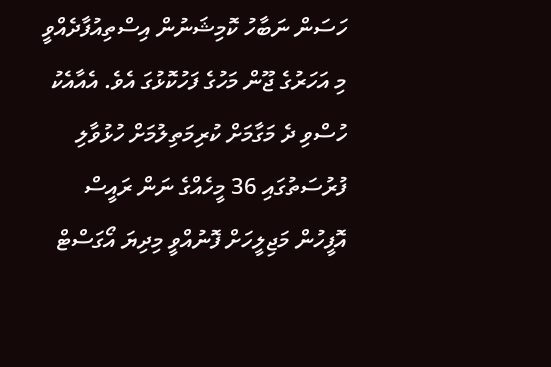ހަސަން ނަބާހު ކޮމިޝަނުން އިސްތިއުފާދެއްވީ މި އަހަރުގެ ޖޫން މަހުގެ ފަހުކޮޅުގަ އެވެ. އެއާއެކު ހުސްވި ދެ މަގާމަށް ކުރިމަތިލުމަށް ހުޅުވާލި ފުރުސަތުގައި 36 މީހެއްގެ ނަން ރައީސް އޮފީހުން މަޖިލީހަށް ފޮނުއްވީ މިދިޔަ އޯގަސްޓް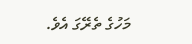މަހުގެ ތެރޭގަ އެވެ.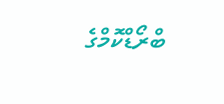ބްރޯޑްކޮމްގެ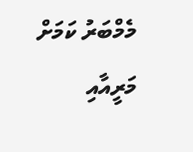މެމްބަރު ކަމަށް މަރީއާއި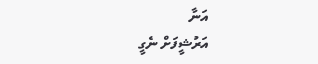އަނާ
އަރުޝީފަށް ނެގީ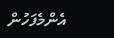އެންމެފަހުން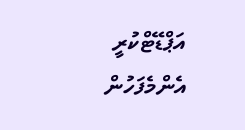އަޕްޑޭޓްކުރީ
އެންމެފަހުން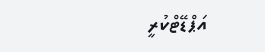އަޕްޑޭޓްކުރީ